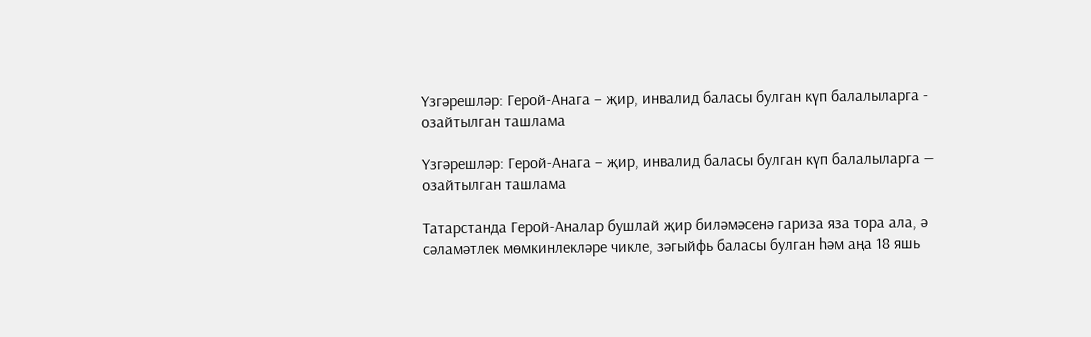Үзгәрешләр: Герой-Анага – җир, инвалид баласы булган күп балалыларга - озайтылган ташлама

Үзгәрешләр: Герой-Анага – җир, инвалид баласы булган күп балалыларга — озайтылган ташлама

Татарстанда Герой-Аналар бушлай җир биләмәсенә гариза яза тора ала, ә сәламәтлек мөмкинлекләре чикле, зәгыйфь баласы булган һәм аңа 18 яшь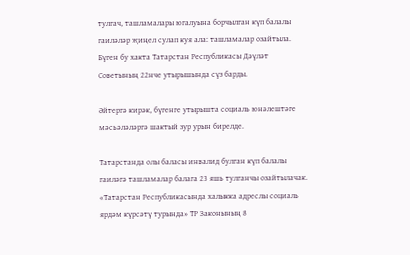тулгач, ташламалары югалуына борчылган күп балалы гаиләләр җиңел сулап куя ала: ташламалар озайтыла. Бүген бу хакта Татарстан Республикасы Дәүләт Советының 22нче утырышында сүз барды.

Әйтергә кирәк, бүгенге утырышта социаль юнәлештәге мәсьәләләргә шактый зур урын бирелде.

Татарстанда олы баласы инвалид булган күп балалы гаиләгә ташламалар балага 23 яшь тулганчы озайтылачак. «Татарстан Республикасында халыкка адреслы социаль ярдәм күрсәтү турында» ТР Законының 8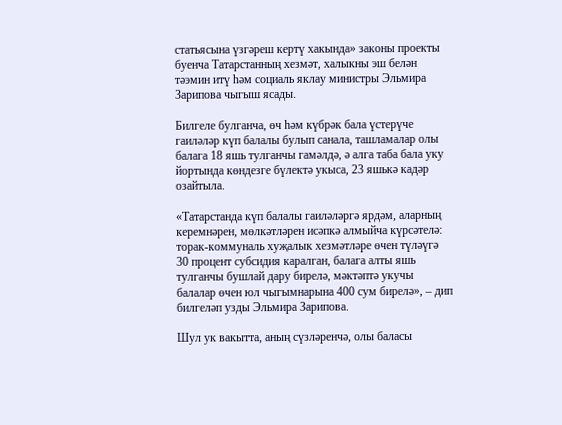статьясына үзгәреш кертү хакында» законы проекты буенча Татарстанның хезмәт, халыкны эш белән тәэмин итү һәм социаль яклау министры Эльмира Зарипова чыгыш ясады.

Билгеле булганча, өч һәм күбрәк бала үстерүче гаиләләр күп балалы булып санала, ташламалар олы балага 18 яшь тулганчы гамәлдә, ә алга таба бала уку йортында көндезге бүлектә укыса, 23 яшькә кадәр озайтыла.

«Татарстанда күп балалы гаиләләргә ярдәм, аларның керемнәрен, мөлкәтләрен исәпкә алмыйча күрсәтелә: торак-коммуналь хуҗалык хезмәтләре өчен түләүгә 30 процент субсидия каралган, балага алты яшь тулганчы бушлай дару бирелә, мәктәптә укучы балалар өчен юл чыгымнарына 400 сум бирелә», – дип билгеләп узды Эльмира Зарипова.

Шул ук вакытта, аның сүзләренчә, олы баласы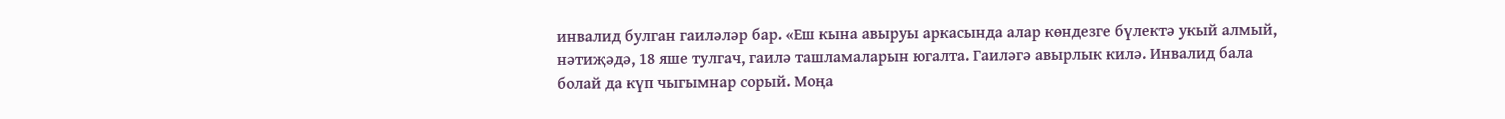инвалид булган гаиләләр бар. «Еш кына авыруы аркасында алар көндезге бүлектә укый алмый, нәтиҗәдә, 18 яше тулгач, гаилә ташламаларын югалта. Гаиләгә авырлык килә. Инвалид бала болай да күп чыгымнар сорый. Моңа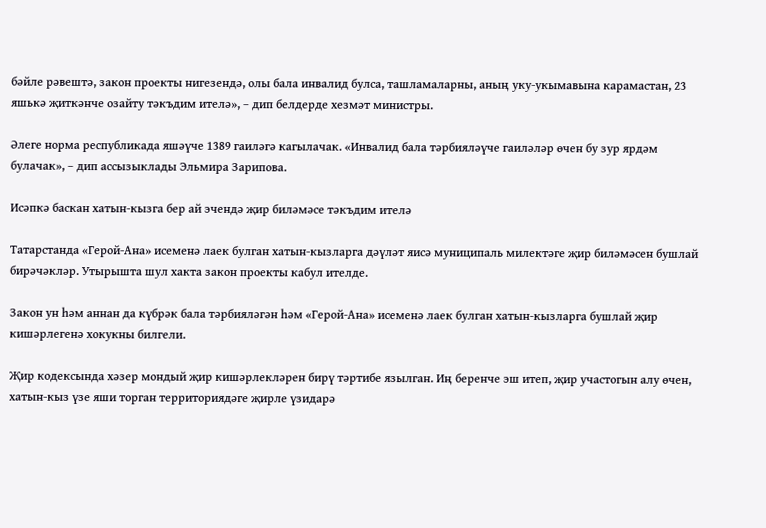бәйле рәвештә, закон проекты нигезендә, олы бала инвалид булса, ташламаларны, аның уку-укымавына карамастан, 23 яшькә җиткәнче озайту тәкъдим ителә», – дип белдерде хезмәт министры.

Әлеге норма республикада яшәүче 1389 гаиләгә кагылачак. «Инвалид бала тәрбияләүче гаиләләр өчен бу зур ярдәм булачак», – дип ассызыклады Эльмира Зарипова.

Исәпкә баскан хатын-кызга бер ай эчендә җир биләмәсе тәкъдим ителә

Татарстанда «Герой-Ана» исеменә лаек булган хатын-кызларга дәүләт яисә муниципаль милектәге җир биләмәсен бушлай бирәчәкләр. Утырышта шул хакта закон проекты кабул ителде.

Закон ун һәм аннан да күбрәк бала тәрбияләгән һәм «Герой-Ана» исеменә лаек булган хатын-кызларга бушлай җир кишәрлегенә хокукны билгели.

Җир кодексында хәзер мондый җир кишәрлекләрен бирү тәртибе язылган. Иң беренче эш итеп, җир участогын алу өчен, хатын-кыз үзе яши торган территориядәге җирле үзидарә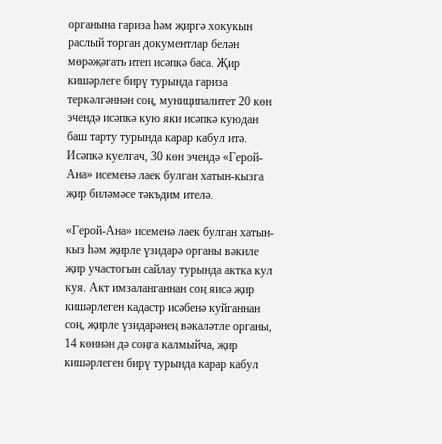органына гариза һәм җиргә хокукын раслый торган документлар белән мөрәҗәгать итеп исәпкә баса. Җир кишәрлеге бирү турында гариза теркәлгәннән соң, муниципалитет 20 көн эчендә исәпкә кую яки исәпкә куюдан баш тарту турында карар кабул итә. Исәпкә куелгач, 30 көн эчендә «Герой-Ана» исеменә лаек булган хатын-кызга җир биләмәсе тәкъдим ителә.

«Герой-Ана» исеменә лаек булган хатын-кыз һәм җирле үзидарә органы вәкиле җир участогын сайлау турында актка кул куя. Акт имзаланганнан соң яисә җир кишәрлеген кадастр исәбенә куйганнан соң, җирле үзидарәнең вәкаләтле органы, 14 көннән дә соңга калмыйча, җир кишәрлеген бирү турында карар кабул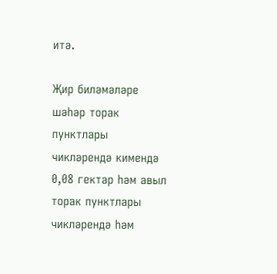итә.

Җир биләмәләре шәһәр торак пунктлары чикләрендә кимендә 0,08 гектар һәм авыл торак пунктлары чикләрендә һәм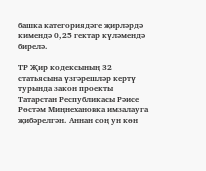башка категориядәге җирләрдә кимендә 0,25 гектар күләмендә бирелә.

ТР Җир кодексының 32 статьясына үзгәрешләр кертү турында закон проекты Татарстан Республикасы Рәисе Рөстәм Миңнехановка имзалауга җибәрелгән. Аннан соң ун көн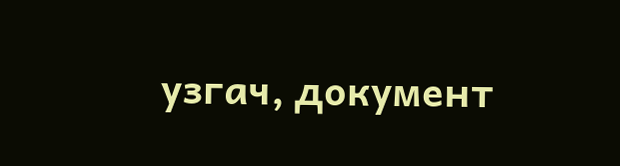узгач, документ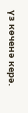үз көченә керә.